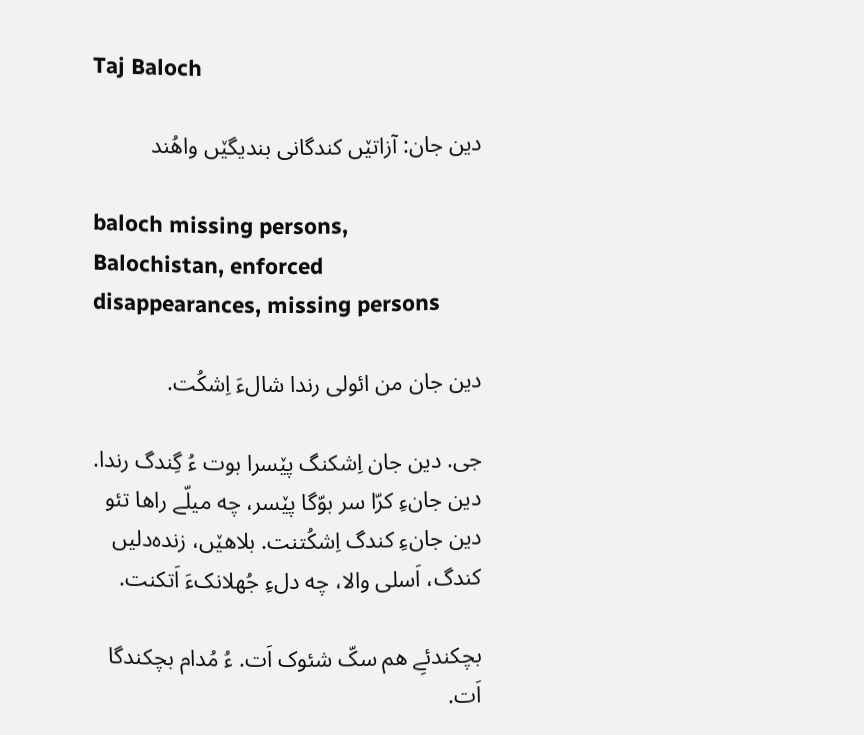Taj Baloch

دین جان: آزاتێں کندگانی بندیگێں واهُند

baloch missing persons, Balochistan, enforced disappearances, missing persons

دین جان من ائولی رندا شالءَ اِشکُت.

جی. دین جان اِشکنگ پێسرا بوت ءُ گِندگ رندا. دین جانءِ کرّا سر بوّگا پێسر، چه میلّے راها تئو دین جانءِ کندگ اِشکُتنت. بلاهێں، زنده‌دلیں کندگ، اَسلی والا، چه دلءِ جُهلانکءَ اَتکنت.

بچکندئےِ هم سکّ شئوک اَت. ءُ مُدام بچکندگا اَت.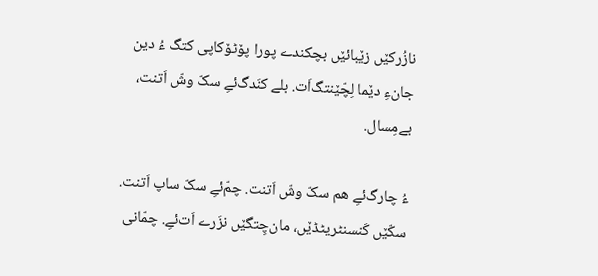نازُرکێں زێبائێں بچکندے پورا پۆٹۆکاپی کتگ ءُ دین جانءِ دێما لِچّێنتگ‌اَت. بلے کنَدگ‌‌ئےِ سکّ وشّ اَتنت، بےمِسال.

ءُ چارگ‌‌ئےِ هم سکّ وشّ اَتنت. چمّ‌‌ئےِ سکّ ساپ اَتنت. سکّێں کَنسنٹریٹڈێں، مان‌چِتگێں نزَرے اَت‌‌ئےِ. چمّانی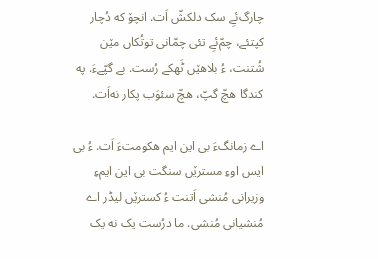چارگ‌‌ئےِ سک دلکشّ اَت. انچۆ که دُچار کپتئے، چمّ‌‌ئےِ تئی چمّانی توتُکاں مێن شُتنت، ءُ بلاهێں ٹَهکے رُست. بے گپّےءَ. په کندگا هچّ گپّ، هچّ سئوَب پکار نه‌اَت.

اے زمانگءَ بی این ایم هکومتءَ اَت. ءُ بی ایس اوءِ مسترێں سنگت بی این ایمءِ وزیرانی مُنشی اَتنت ءُ کسترێں لیڈر اے مُنشیانی مُنشی. ما درُست یک نه یک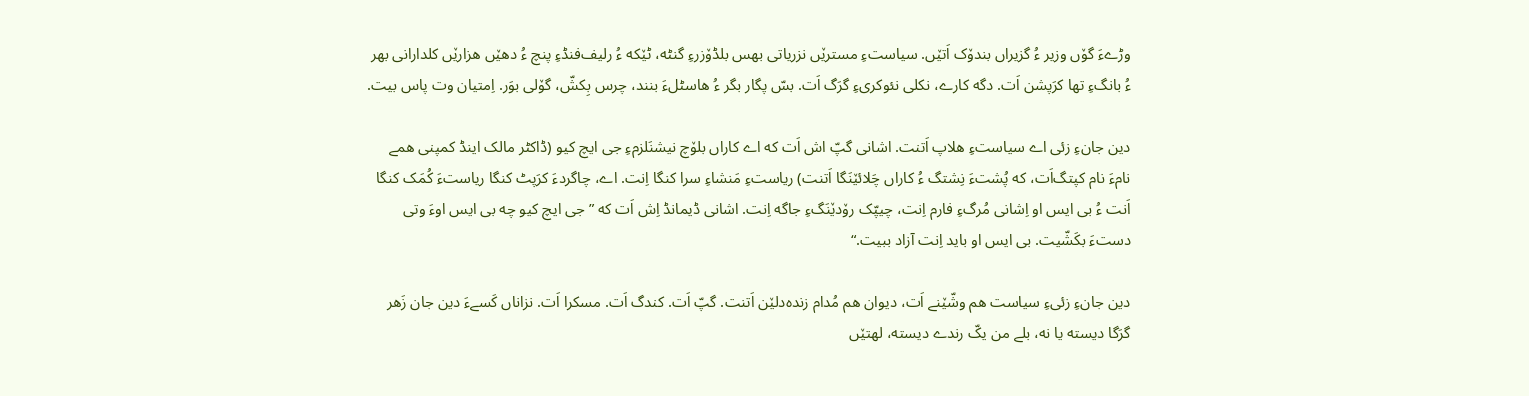وڑےءَ گۆں وزیر ءُ گزیراں بندۆک اَتێں. سیاستءِ مسترێں نزریاتی بهس بلڈۆزرءِ گنٹه، ٹێکه ءُ رلیف‌فنڈءِ پنچ ءُ دهێں هزارێں کلدارانی بهر ءُ بانگءِ تها کرَپشن اَت. دگه کارے، نکلی نئوکریءِ گرَگ اَت. بسّ پگار بگر ءُ هاسٹلءَ بنند، چرس بِکشّ، گۆلی بوَر. اِمتیان وت پاس بیت.

دین جانءِ زئی اے سیاستءِ هلاپ اَتنت. اشانی گپّ اش اَت که اے کاراں بلۆچ نیشنَلزمءِ جی ایچ کیو (ڈاکٹر مالک اینڈ کمپنی همے نامءَ نام کپتگ‌اَت، که پُشتءَ نِشتگ ءُ کاراں چَلائێنَگا اَتنت) ریاستءِ مَنشاءِ سرا کنگا اِنت. اے، چاگردءَ کرَپٹ کنگا ریاستءَ کُمَک کنگا اَنت ءُ بی ایس او اِشانی مُرگءِ فارم اِنت، چیپّک رۆدێنَگءِ جاگه اِنت. اشانی ڈیمانڈ اِش اَت که ”جی ایچ کیو چه بی ایس اوءَ وتی دستءَ بکَشّیت. بی ایس او باید اِنت آزاد ببیت.“

دین جانءِ زئیءِ سیاست هم وشّێنے اَت، دیوان هم مُدام زنده‌‌دلێن اَتنت. گپّ اَت. کندگ اَت. مسکرا اَت. نزاناں کَسےءَ دین جان زَهر گرَگا دیسته یا نه، بلے من یکّ رندے دیسته، لهتێں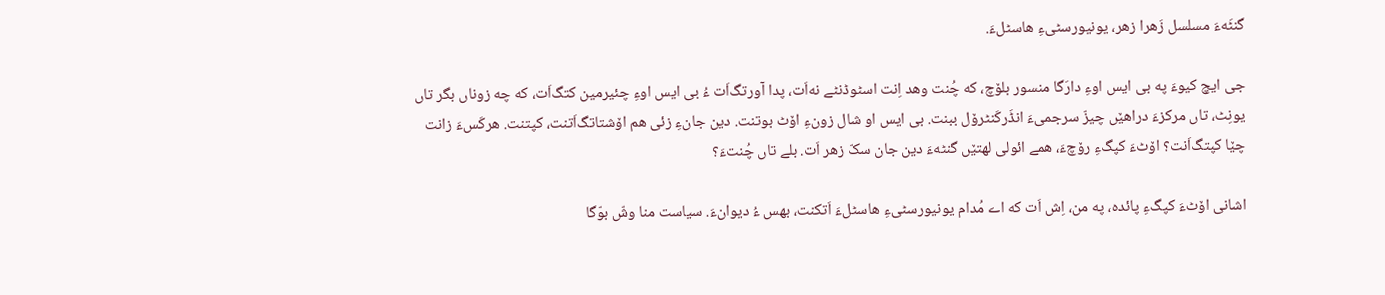گنٹَهءَ مسلسل زَهرا زهر، یونیورسٹیءِ هاسٹلءَ.

جی ایچ کیوءَ په بی ایس اوءِ دارَگا منسور بلۆچ، که چُنت وهد اِنت اسٹوڈنٹے نه‌اَت، پدا آورتگ‌اَت ءُ بی ایس اوءِ چئیرمین کتگ‌اَت، که چه زوناں بگر تاں یونِٹ، تاں مرکزءَ دراهێں چیزّ سرجمیءَ انڈَرکَنٹرۆل ببنت. بی ایس او شال زونءِ اۆٹ بوتنت. دین جانءِ زئی هم اۆشتاتگ‌اَتنت، کپتنت. هرکَسءَ زانت چێا کپتگ‌اَنت؟ اۆٹءَ کپگءِ رۆچءَ، همے ائولی لهتێں گنٹهءَ دین جان سکّ زهر اَت. بلے تاں چُنتءَ؟

اشانی اۆٹءَ کپگءِ پائده، په من، اِش اَت که اے مُدام یونیورسٹیءِ هاسٹلءَ اَتکنت، بهس ءُ دیوانءَ. سیاست منا وشّ بوّگا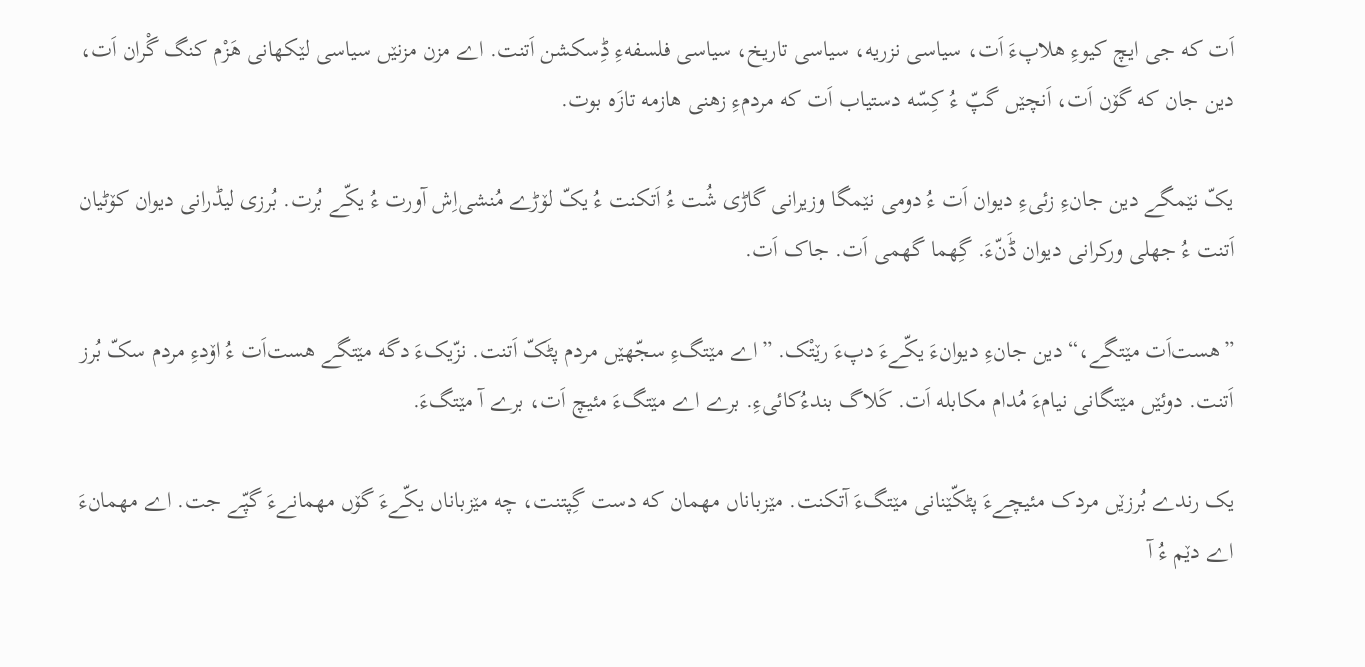اَت که جی ایچ کیوءِ هلاپءَ اَت، سیاسی نزریه، سیاسی تاریخ، سیاسی فلسفهءِ ڈِسکشن اَتنت. اے مزن مزنێں سیاسی لێکهانی هَزْم کنگ گْران اَت، دین جان که گۆن اَت، اَنچێں گپّ ءُ کِسّه دستیاب اَت که مردمءِ زهنی هازمه تازَه بوت.

یکّ نێمگے دین جانءِ زئیءِ دیوان اَت ءُ دومی نێمگا وزیرانی گاڑی شُت ءُ اَتکنت ءُ یکّ لۆڑے مُنشی‌اِش آورت ءُ یکّے بُرت. بُرزی لیڈرانی دیوان کۆٹیان اَتنت ءُ جهلی ورکرانی دیوان ڈَنّءَ. گِهما گهمی اَت. جاک اَت.

”هست‌اَت مێتگے،“ دین جانءِ دیوانءَ یکّےءَ دپءَ رێتْک. ”اے مێتگءِ سجّهێں مردم پٹَکّ اَتنت. نزّیکءَ دگه مێتگے هست‌‌اَت ءُ اۆدءِ مردم سکّ بُرز اَتنت. دوئێں مێتگانی نیامءَ مُدام مکابله اَت. کَلاگ بندءُکائیءِ. برے اے مێتگءَ مئیچ اَت، برے آ مێتگءَ.

یک رندے بُرزێں مردک مئیچےءَ پٹکّێنانی مێتگءَ آتکنت. مێزباناں مهمان که دست گِپتنت، چه مێزباناں یکّےءَ گۆں مهمانےءَ گپّے جت. اے مهمانءَ اے دێم ءُ آ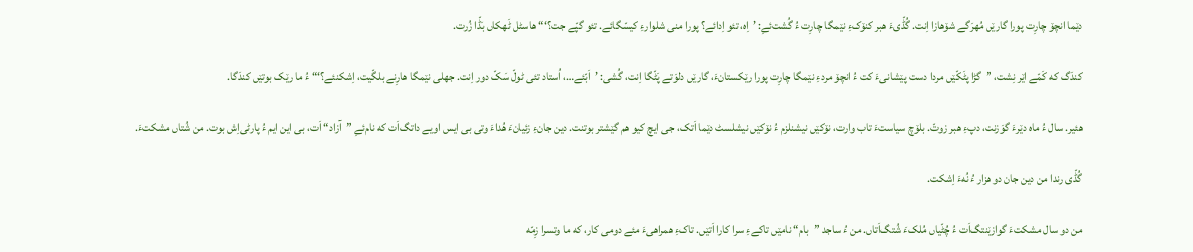دێما انچۆ چارِت پورا گارێں مُهرَگے شۆهازا اِنت. گُڈّیءَ هبر کنۆکءِ نێمگا چارِت ءُ گُشت‌‌ئےِ: ’اِه، تئو اِدائے؟ پورا منی شلوارءِ کیسّگائے. تئو گپّے جت؟‘“ هاسٹل ٹَهکاں بَڈّا زُرت.

کندَگ که کَمّے اێر نِشت، ”گڑا پٹَکّێں مردا دست پێشانیءَ کت ءُ انچۆ مردءِ نێمگا چارِت پورا رێکستانءَ، گارێں دلوَتے پَٹّگا اِنت، گُشی: ’اَبّئے…، اُستاد تئی ٹولّ سَکّ دور اِنت. جهلی نێمگا هارِنے بلگّیت، اِشکنئے؟‘“ ءُ ما رێک بوتێں کندَگا.

هئیر. سال ءُ ماه دێرءَ گوَزنت، دپءِ هبر زوتّ. بلۆچ سیاستءَ تاب وارت، نۆکێں نیشنلزم ءُ نۆکێں نیشلسٹ دێما اَتک، جی ایچ کیو هم گێشتر بوتنت. دین جانءِ زئیانءَ هُداءَ وتی بی ایس اویے داتگ‌اَت که نام‌‌ئےِ ”آزاد“ اَت، بی این ایم ءُ پارٹی‌‌اِش بوت. من شُتاں مشکتءَ.

گُڈّی رندا من دین جان دو هزار ءُ نُهءَ اِشکت.

من دو سال مشکتءَ گوازێنتگ‌اَت ءُ چُٹّیاں مُلکءَ شُتگ‌اَتاں. من ءُ ساجد ”بام“ نامێں تاکےءِ سرا کارا اَتێں. تاکءِ همراهیءَ مئے دومی کار، که ما وتسرا زِمّه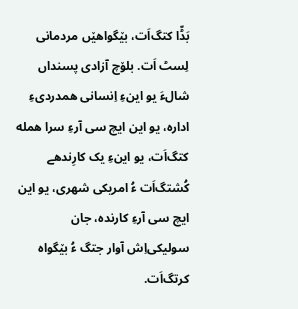بَڈّا کتگ‌اَت، بێگواهێں مردمانی لِسٹ اَت. بلۆچ آزادی پسنداں شالءَ یو اینءِ اِنسانی همدردیءِ اداره، یو این ایچ سی آرءِ سرا همله کتگ‌اَت، یو اینءِ یک کارِندهے کُشتگ‌اَت ءُ امریکی شهری، یو این ایچ سی آرءِ کارنده، جان سولیکی‌اِش آوار جتگ ءُ بێگواه کرتگ‌اَت.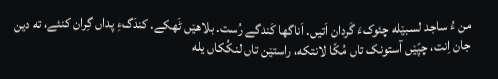من ءُ ساجد لسبێله چئوکءَ گَردان اَتیں. اَناگها کَندگے رُست. بلاهێں ٹَهکے. کندَگءِ پداں گِران کنئے، ته دین جان اِنت، چپّێں آستونک تاں مُکّا لانتکه، راستێن تاں لنکُکاں یله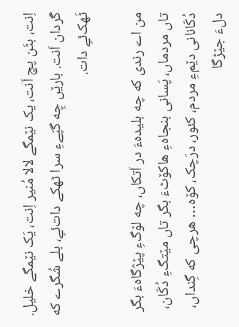اِنت، بٹَن پچ اَنت، یک نێمگے لالا مُنیر اِنت، یَک نێمگے خلیل. گَردان اَنت. بارێں چِه گپّےءِ سرا ٹهکے دات‌ئےِ، بلے شُگرے که ٹَهک‌ئےِ دات.

من اے رندی که چه بلیدهءَ در اَتکاں، چه لۆگءِ پێژگاهءَ بگر تاں مردماں، پَسانی بنجاهءِ هاکۆٹءَ بگر تاں مێتگءِ دُکّان، دُکّانانی دێمءِ مردم، کئور، درَچک، کۆه… هرچی که گِنداں، دلءَ جێڑگا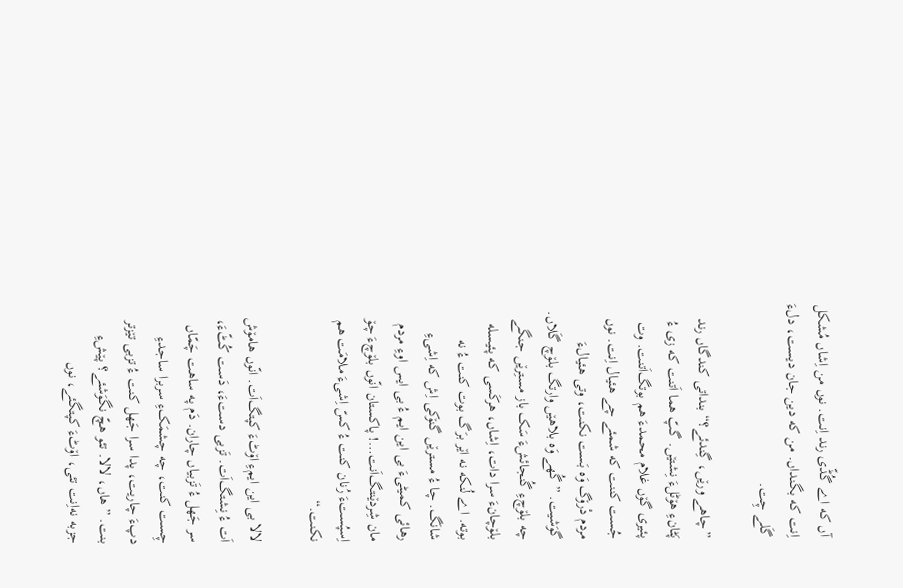آں که اے گُڈّی رند اِنت. نوں من اِشاں مُشکل اِنت که بگنداں. من که دین جان دیست، دلءَ گَلے چِت.

”چاهے ورێں، گِندئے؟“ بنداتی کندگاں رند پَٹانءِ هۆٹلءَ نِشتێں. گپّ هما اَتنت که زی ءُ پئیری گۆں غلام محمدءَ هم بوتگ‌اَتنت. وت جُست کننت که شمئے چے هئیال اِنت. نوں مردم دْرۆگ وَه بَست نکنت، وتی هئیالءَ گوَشیت. ”گُهے وَه بلاهێں وارتگ بلۆچ گَلاں. چه بلۆچءِ گُنجائشءَ سَک باز مستِرێں جنگے بلۆچانءَ سرا دات، اِشاں، هرکَسی که پئیسله بوته. اے لُنکه نه اێر برَگ بوت کنت ءُ نه شانَگ. چا ءُ مسترێں گنۆکی اِش که اِشیءِ رهائی کمیٹیءَ بی این ایم ءُ بی ایس اوءِ مردم مان شِردێنتگ‌اَنت…! پاکستان انّوں بلۆچءَ چۆ اِسپُستءَ رُنان کنت ءُ کسّ اِشیءَ ملامَت هم نکنت.“

لالا بی این ایمءِ اۆٹءَ کپتگ‌اَت. انّوں هامۆش اَت ءُ نِشتگ‌اَت. تَزبی دستءَ، دَست کُٹّءَ، سر جَهل ءُ تَزبیاں چاران. دَم په ساهت چَمّاں چِست کنت، چه چشمَکءِ سربرا ساجدءِ دپءَ چاریت، پدا سرا جَهل کنت ءُ تزبی تێزتر بنت. ”هاں، لالا. تئو هچّ نگوَشئے؟ پێشءِ جزبه نه‌اِنت تئی، اۆٹءَ کپتگئے، نوں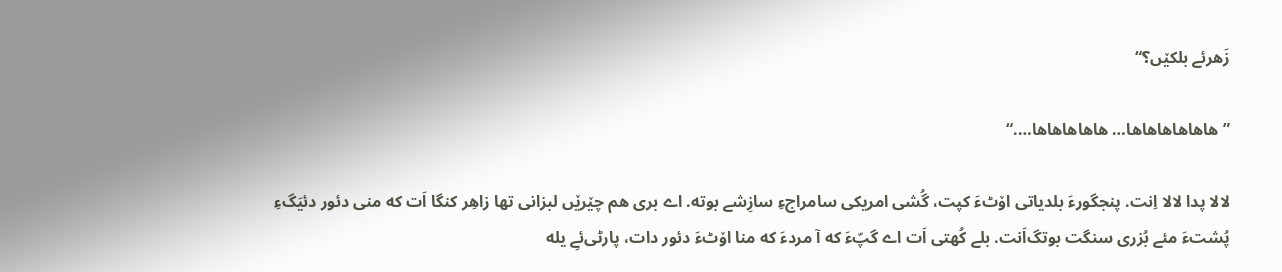زَهرئے بلکێں؟“

”هاهاهاهاهاها… هاهاهاهاها….“

لالا پدا لالا اِنت. پنجگورءَ بلدیاتی اۆٹءَ کپت، گُشی امریکی سامراجءِ سازِشے بوته. اے بری هم چێرێں لبزانی تها زاهِر کنگا اَت که منی دئور دئیَگءِ پُشتءَ مئے بُزری سنگت بوتگ‌اَنت. بلے کُهتی اَت اے گپّءَ که آ مردءَ که منا اۆٹءَ دئور دات، پارٹی‌ئےِ یله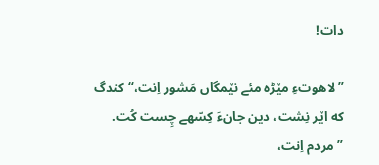دات!

”لاهوتءِ مێڑه مئے نێمگاں مَشور اِنت،“ کندگ که اێر نِشت، دین جانءَ کِسّهے چِست کُت. ”مردم اِنت،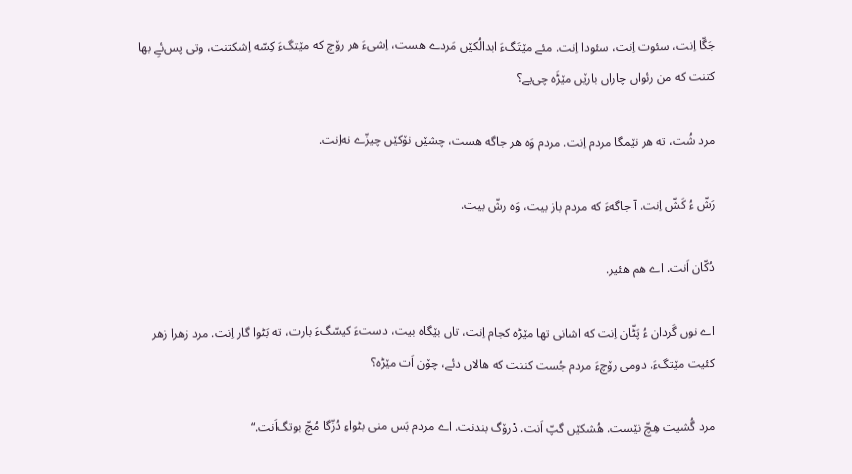جَگّا اِنت، سئوت اِنت، سئودا اِنت. مئے مێتَگءَ ابدالُکێں مَردے هست، اِشیءَ هر رۆچ که مێتگءَ کِسّه اِشکتنت، وتی پس‌ئےِ بها کتنت که من رئواں چاراں بارێں مێڑَه چی‌یے؟

مرد شُت، ته هر نێمگا مردم اِنت. مردم وَه هر جاگه هست، چشێں نۆکێں چیزّے نه‌اِنت.

رَشّ ءُ کَشّ اِنت. آ جاگهءَ که مردم باز بیت، وَه رشّ بیت.

دُکّان اَنت. اے هم هئیر.

اے نوں گَردان ءُ پَٹّان اِنت که اشانی تها مێڑه کجام اِنت، تاں بێگاه بیت، دستءَ کیسّگءَ بارت، ته بَٹوا گار اِنت. مرد زهرا زهر کئیت مێتگءَ. دومی رۆچءَ مردم جُست کننت که هالاں دئے، چۆن اَت مێڑه؟

مرد گُشیت هِچّ نێست. هُشکێں گپّ اَنت. دْرۆگ بندنت. اے مردم بَس منی بٹواءِ دُزّگا مُچّ بوتگ‌اَنت.“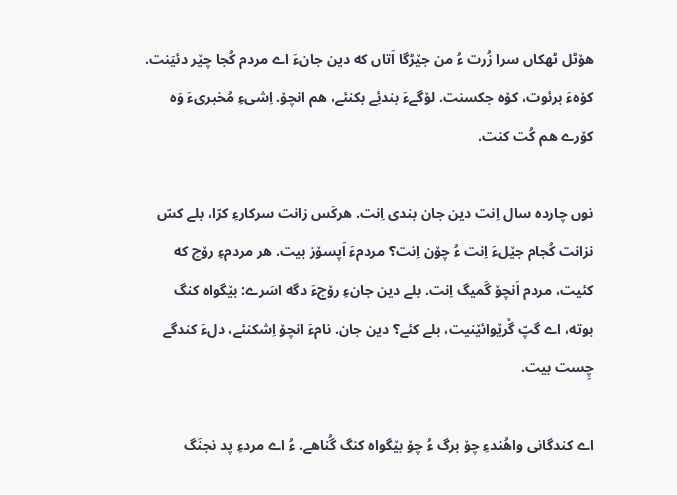هۆٹل ٹهکاں سرا زُرت ءُ من جێڑگا اَتاں که دین جانءَ اے مردم کُجا چێر دئیَنت. کۆهءَ برئوت، کۆه جکسنت. لۆگےءَ بندئِے بکنئے، هم انچۆ. اِشیءِ مُخبریءَ وَه کۆرے هم کُت کنت.

نوں چارده سال اِنت دین جان بندی اِنت. هرکَس زانت سرکارءِ کرّا، بلے کسّ نزانت کُجام جێلءَ اِنت ءُ چۆن اِنت؟ مردمءَ اَپسۆز بیت. هر مردمءِ رۆچ که کئیت، مردم اَنچۆ گَمیگ اِنت. بلے دین جانءِ رۆچءَ دگه اسَرے: بێگواه کنگ بوته، اے گپّ گْرێوائێنیت، بلے کئے؟ دین جان. نامءَ انچۆ اِشکنئے، دلءَ کندگے چِست بیت.

اے کندگانی واهُندءِ چۆ برگ ءُ چۆ بێگواه کنگ گُناهے. ءُ اے مردءِ پد نجنَگ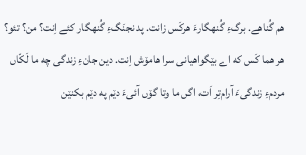هم گُناهے. برگءِ گُنهگارءَ هرکَس زانت. پد نجنَگءِ گُنهگار کئے اِنت؟ من؟ تئو؟ هر هما کَس که اے بێگواهیانی سرا هامۆش اِنت. دین جانءِ زندگی چه ما لَکّاں مردمءِ زندگیءَ آرام‌تِر اَت، اگں ما وتا گۆں آئیءَ دێم په دێم بکنێن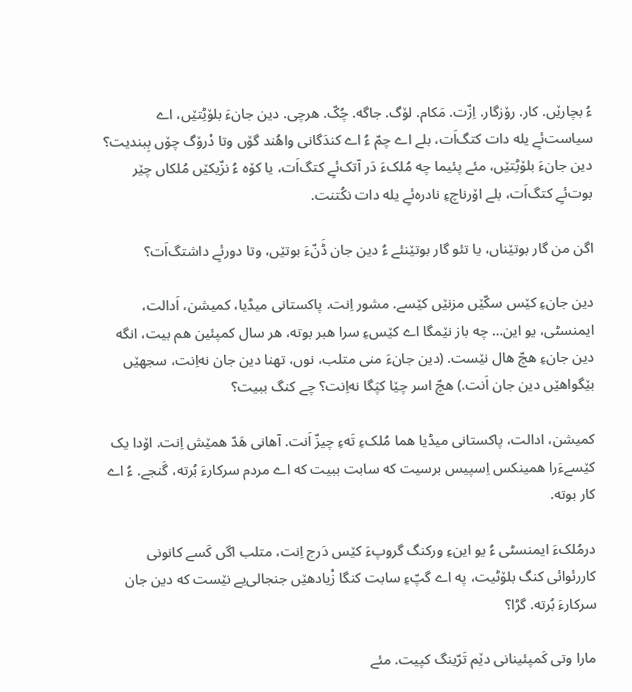ءُ بچارێں. کار. رۆزگار. اِزّت. مَکام. لۆگ. جاگه. چُکّ. هرچی. دین جانءَ بلۆٹِتێں، اے سیاست‌ئےِ یله دات کتگ‌اَت، بلے اے چمّ ءُ اے کندَگانی واهُند گۆں وتا دْرۆگ چۆں بِبندیت؟ دین جانءَ بلۆٹِتێں، مئے پئیما چه مُلکءَ دَر آتک‌ئےِ کتگ‌اَت، یا کۆه ءُ نزّیکێں مُلکاں چێر بوت‌ئےِ کتگ‌اَت، بلے اۆرناچءِ نادره‌ئےِ یله دات نکُتنت.

اگن من گار بوتێناں، یا تئو گار بوتێنئے ءُ دین جان ڈَنّءَ بوتێں، وتا دورئےِ داشتگ‌اَت؟

دین جانءِ کێس سکّێں مزنێں کێسے. مشور اِنت. پاکستانی میڈیا، کمیشن، اَدالت، ایمنسٹی، یو این… چه باز نێمگا اے کێسءِ سرا هبر بوته، هر سال کمپئین هم بیت، انگه دین جانءِ هچّ هال نێست. (دین جانءَ منی متلب، نوں، تهنا دین جان نه‌اِنت، سجهێں بێگواهێں دین جان اَنت.) هچّ اسر چێا کپَگا نه‌اِنت؟ چے کنگ ببیت؟

کمیشن، ادالت، پاکستانی میڈیا هما مُلکءِ تَهءِ چیزّ اَنت. آهانی هَدّ همێش اِنت. اۆدا یک کێسےءَرا همینکس اِسپیس برسیت که سابت ببیت که اے مردم سرکارءَ بُرته، گَنجے. ءُ اے کار بوته.

درمُلکءَ ایمنسٹی ءُ یو اینءِ ورکنگ گروپءَ کێس دَرج اِنت، متلب اگں کَسے کانونی کاررئوائی کنگ بلۆٹیت، په اے گپّءِ سابت کنگا زْیادهێں جنجالی‌یے نێست که دین جان سرکارءَ بُرته. گڑا؟

مارا وتی کَمپئینانی دێم تَرّینگ کپیت. مئے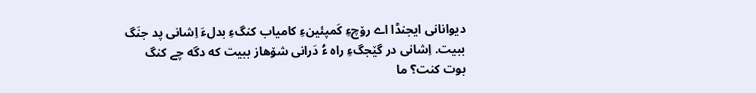دیوانانی ایجنڈا اے رۆچءِ کَمپئینءِ کامیاب کنگءِ بدلءَ اِشانی پد جنَگ ببیت. اِشانی در گێجگءِ راه ءُ دَرانی شۆهاز ببیت که دگه چے کنگ بوت کنت؟ ما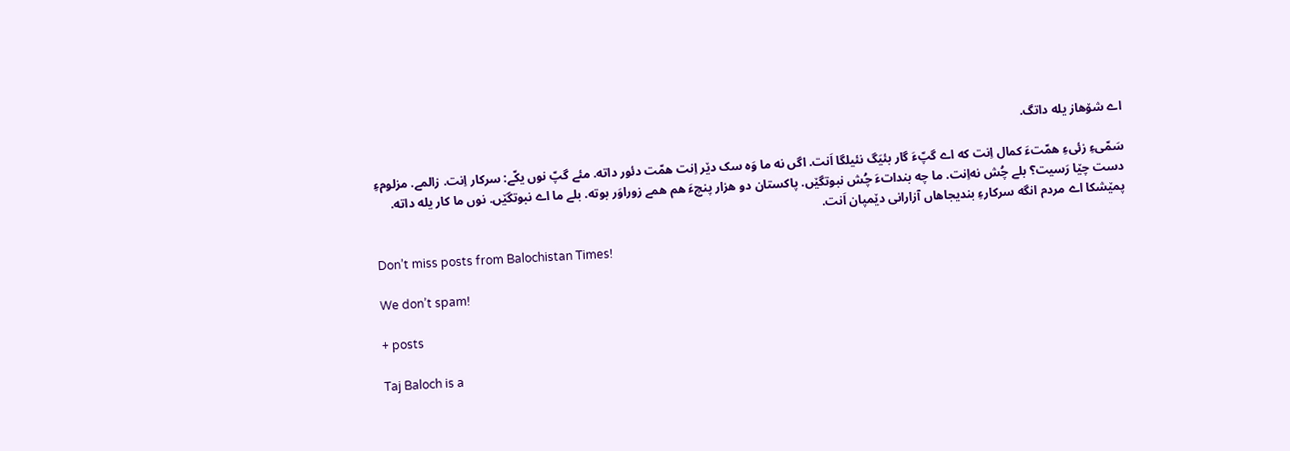اے شۆهاز یله داتگ.

سَمّیءِ زئیءِ همّتءَ کمال اِنت که اے گپّءَ گار بئیَگ نئیلگا اَنت. اگں نه ما وَه سک دێر اِنت همّت دئور داته. مئے گپّ نوں یکّے: سرکار اِنت. زالمے. مزلومءِ دست چێا رَسیت؟ بلے چُش نه‌اِنت. ما چه بنداتءَ چُش نبوتگێں. پاکستان دو هزار پنچءَ هم همے زوراوَر بوته. بلے ما اے نبوتگێں. نوں ما کار یله داته. پمێشکا اے مردم انگه سرکارءِ بندیجاهاں آزارانی دێمپان اَنت.

Don’t miss posts from Balochistan Times!

We don’t spam!

+ posts

Taj Baloch is a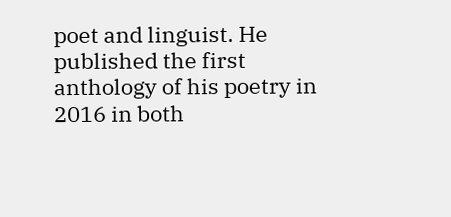poet and linguist. He published the first anthology of his poetry in 2016 in both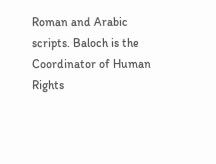Roman and Arabic scripts. Baloch is the Coordinator of Human Rights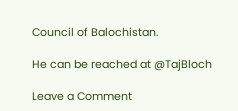Council of Balochistan.

He can be reached at @TajBloch

Leave a Comment